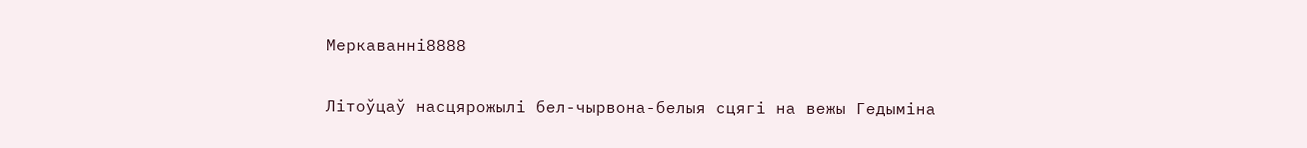Меркаванні8888

Літоўцаў насцярожылі бел-чырвона-белыя сцягі на вежы Гедыміна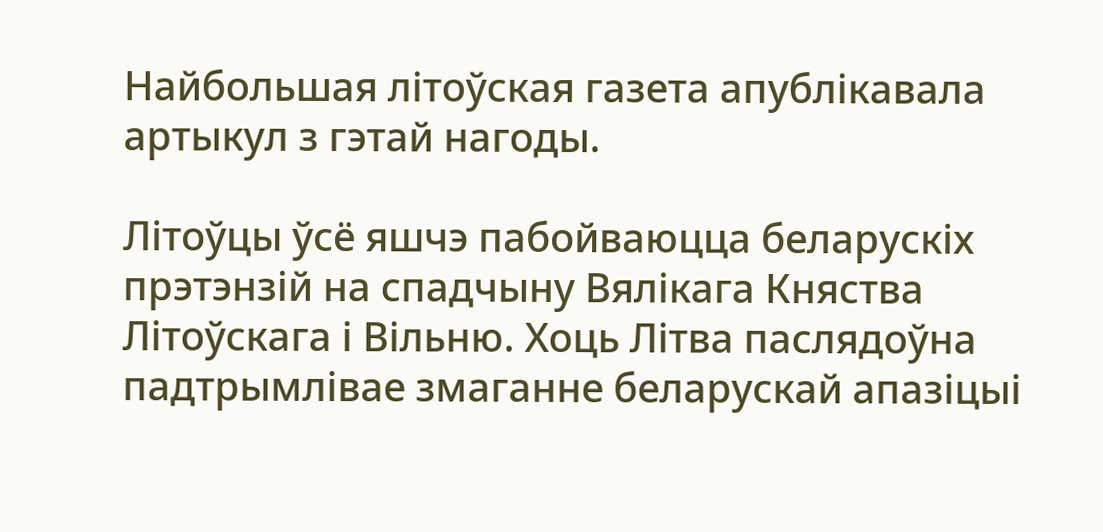Найбольшая літоўская газета апублікавала артыкул з гэтай нагоды.

Літоўцы ўсё яшчэ пабойваюцца беларускіх прэтэнзій на спадчыну Вялікага Княства Літоўскага і Вільню. Хоць Літва паслядоўна падтрымлівае змаганне беларускай апазіцыі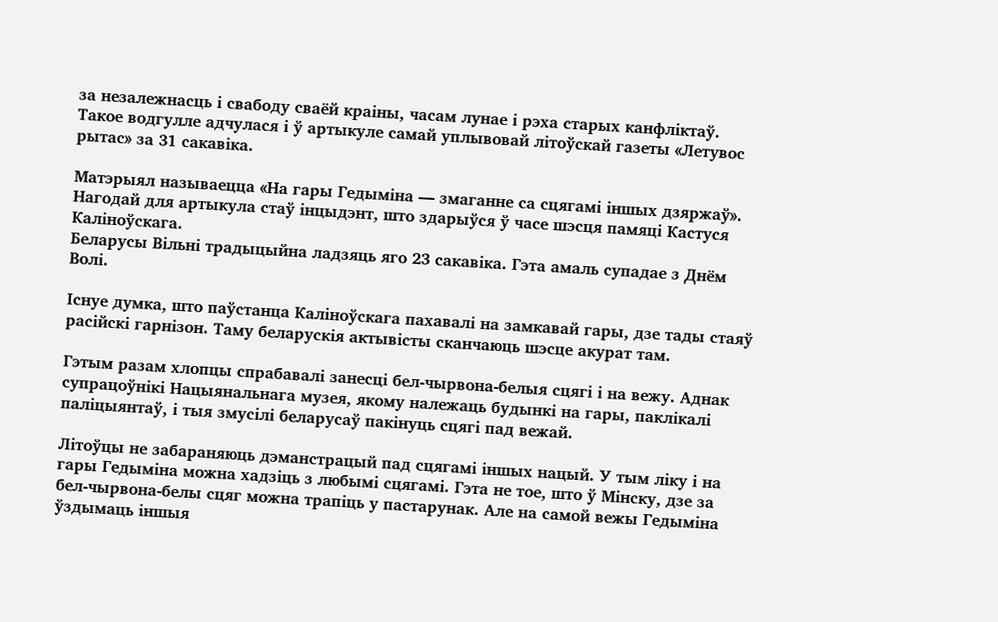за незалежнасць і свабоду сваёй краіны, часам лунае і рэха старых канфліктаў. Такое водгулле адчулася і ў артыкуле самай уплывовай літоўскай газеты «Летувос рытас» за 31 сакавіка.

Матэрыял называецца «На гары Гедыміна — змаганне са сцягамі іншых дзяржаў». Нагодай для артыкула стаў інцыдэнт, што здарыўся ў часе шэсця памяці Кастуся Каліноўскага.
Беларусы Вільні традыцыйна ладзяць яго 23 сакавіка. Гэта амаль супадае з Днём Волі.

Існуе думка, што паўстанца Каліноўскага пахавалі на замкавай гары, дзе тады стаяў расійскі гарнізон. Таму беларускія актывісты сканчаюць шэсце акурат там.

Гэтым разам хлопцы спрабавалі занесці бел-чырвона-белыя сцягі і на вежу. Аднак супрацоўнікі Нацыянальнага музея, якому належаць будынкі на гары, паклікалі паліцыянтаў, і тыя змусілі беларусаў пакінуць сцягі пад вежай.

Літоўцы не забараняюць дэманстрацый пад сцягамі іншых нацый. У тым ліку і на гары Гедыміна можна хадзіць з любымі сцягамі. Гэта не тое, што ў Мінску, дзе за бел-чырвона-белы сцяг можна трапіць у пастарунак. Але на самой вежы Гедыміна ўздымаць іншыя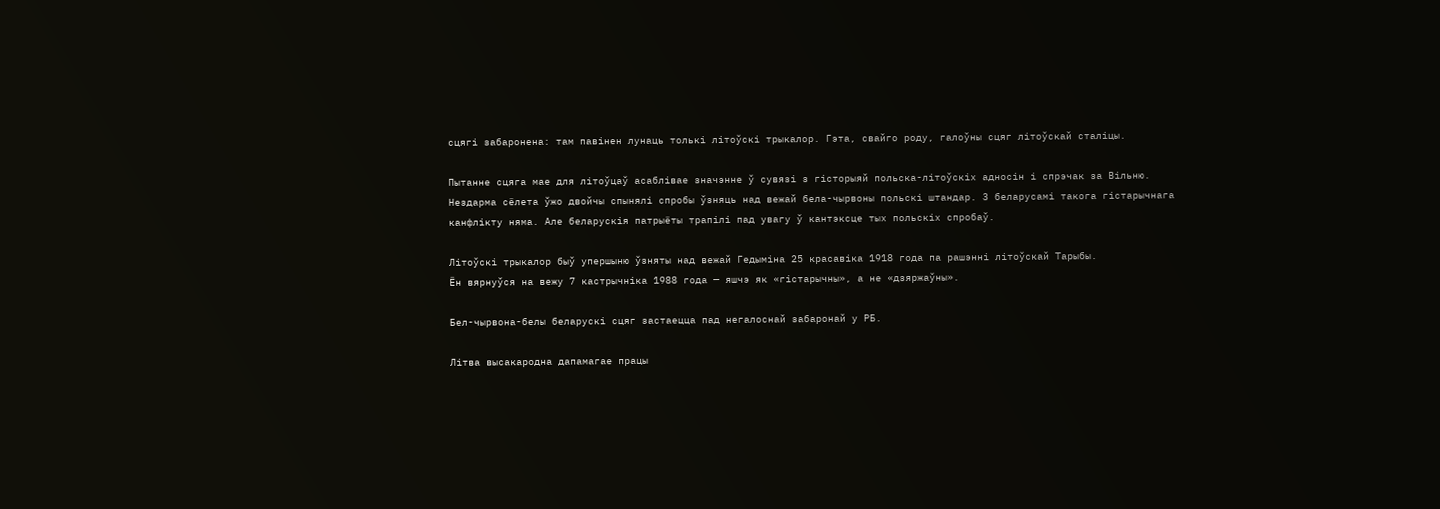сцягі забаронена: там павінен лунаць толькі літоўскі трыкалор. Гэта, свайго роду, галоўны сцяг літоўскай сталіцы.

Пытанне сцяга мае для літоўцаў асаблівае значэнне ў сувязі з гісторыяй польска-літоўскіх адносін і спрэчак за Вільню.
Нездарма сёлета ўжо двойчы спынялі спробы ўзняць над вежай бела-чырвоны польскі штандар. З беларусамі такога гістарычнага канфлікту няма. Але беларускія патрыёты трапілі пад увагу ў кантэксце тых польскіх спробаў.

Літоўскі трыкалор быў упершыню ўзняты над вежай Гедыміна 25 красавіка 1918 года па рашэнні літоўскай Тарыбы.
Ён вярнуўся на вежу 7 кастрычніка 1988 года — яшчэ як «гістарычны», а не «дзяржаўны».

Бел-чырвона-белы беларускі сцяг застаецца пад негалоснай забаронай у РБ.

Літва высакародна дапамагае працы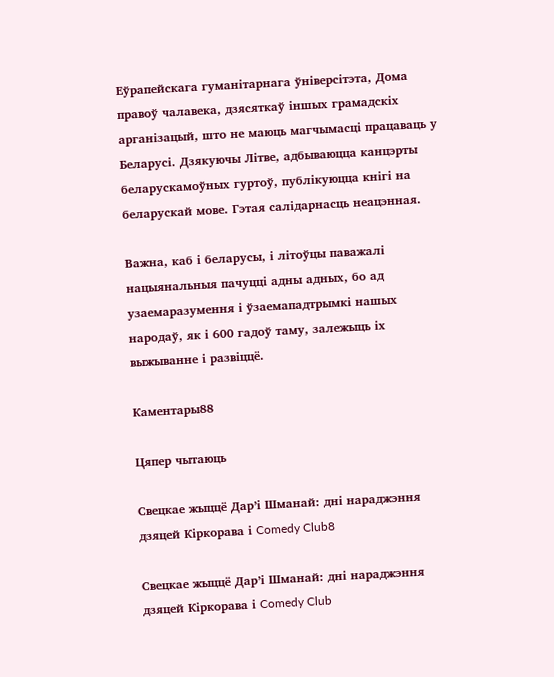Еўрапейскага гуманітарнага ўніверсітэта, Дома правоў чалавека, дзясяткаў іншых грамадскіх арганізацый, што не маюць магчымасці працаваць у Беларусі. Дзякуючы Літве, адбываюцца канцэрты беларускамоўных гуртоў, публікуюцца кнігі на беларускай мове. Гэтая салідарнасць неацэнная.

Важна, каб і беларусы, і літоўцы паважалі нацыянальныя пачуцці адны адных, бо ад узаемаразумення і ўзаемападтрымкі нашых народаў, як і 600 гадоў таму, залежыць іх выжыванне і развіццё.

Каментары88

Цяпер чытаюць

Свецкае жыццё Дар’і Шманай: дні нараджэння дзяцей Кіркорава і Comedy Club8

Свецкае жыццё Дар’і Шманай: дні нараджэння дзяцей Кіркорава і Comedy Club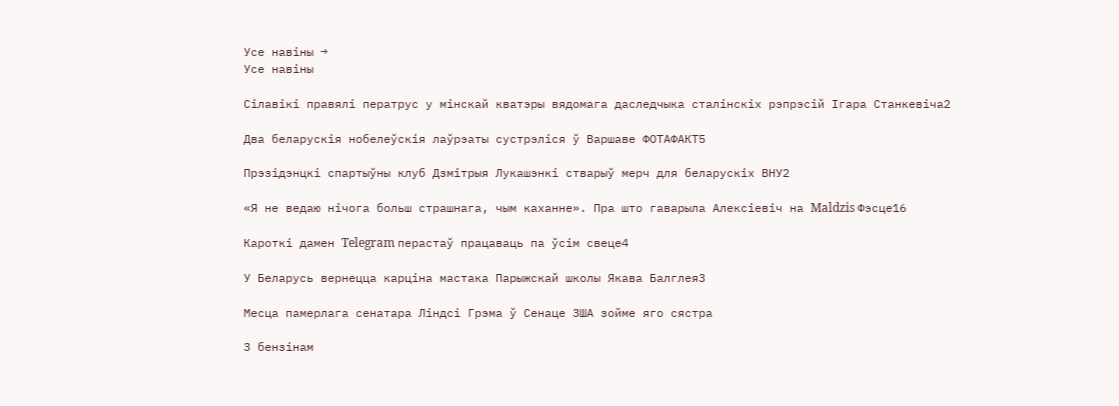Усе навіны →
Усе навіны

Сілавікі правялі ператрус у мінскай кватэры вядомага даследчыка сталінскіх рэпрэсій Ігара Станкевіча2

Два беларускія нобелеўскія лаўрэаты сустрэліся ў Варшаве ФОТАФАКТ5

Прэзідэнцкі спартыўны клуб Дзмітрыя Лукашэнкі стварыў мерч для беларускіх ВНУ2

«Я не ведаю нічога больш страшнага, чым каханне». Пра што гаварыла Алексіевіч на Maldzis Фэсце16

Кароткі дамен Telegram перастаў працаваць па ўсім свеце4

У Беларусь вернецца карціна мастака Парыжскай школы Якава Балглея3

Месца памерлага сенатара Ліндсі Грэма ў Сенаце ЗША зойме яго сястра

З бензінам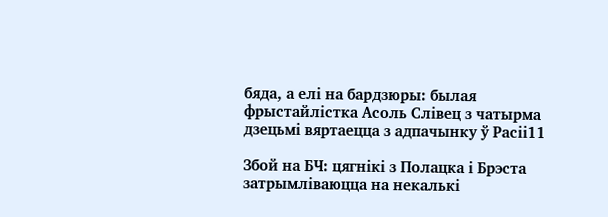бяда, а елі на бардзюры: былая фрыстайлістка Асоль Слівец з чатырма дзецьмі вяртаецца з адпачынку ў Расіі11

Збой на БЧ: цягнікі з Полацка і Брэста затрымліваюцца на некалькі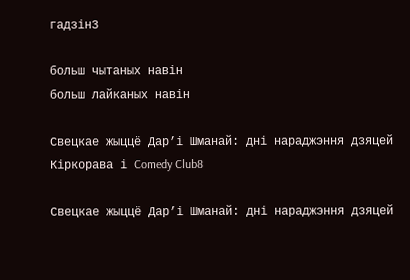гадзін3

больш чытаных навін
больш лайканых навін

Свецкае жыццё Дар’і Шманай: дні нараджэння дзяцей Кіркорава і Comedy Club8

Свецкае жыццё Дар’і Шманай: дні нараджэння дзяцей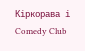Кіркорава і Comedy Club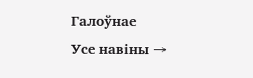Галоўнае
Усе навіны →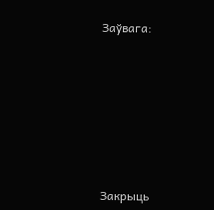Заўвага:









Закрыць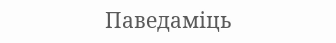Паведаміць